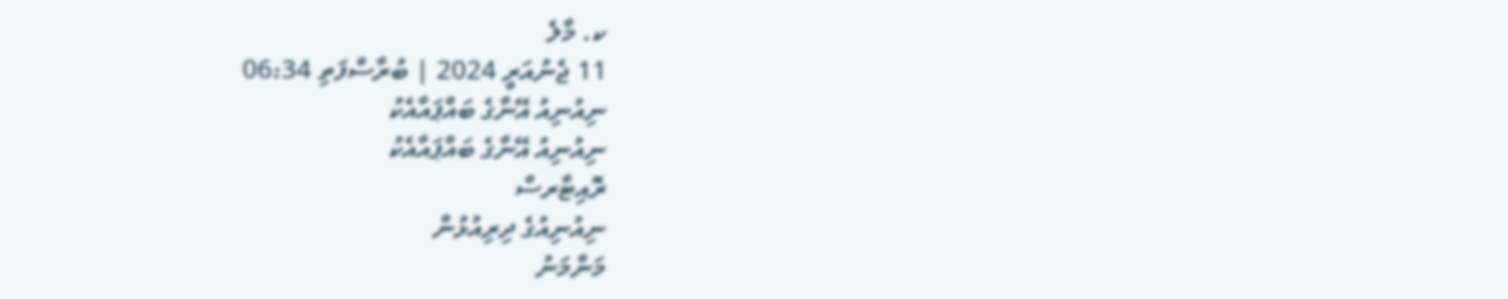ކ. މާލެ
11 ޖެނުއަރީ 2024 | ބުރާސްފަތި 06:34
ނިއުނިއު އޭނާގެ ބައްޕައާއެކު
ނިއުނިއު އޭނާގެ ބައްޕައާއެކު
ރޮއިޓާރސް
ނިއުނިއުގެ ދިރިއުޅުން
މަންމަނު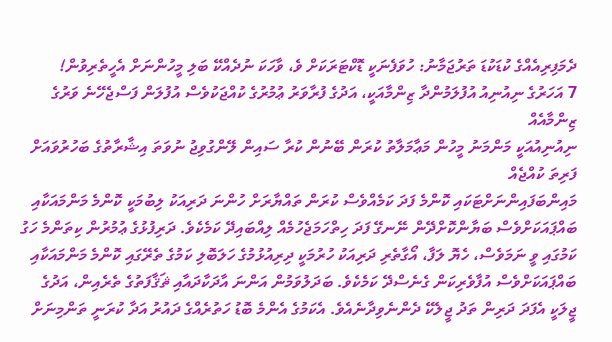ދެމަފިރިއެއްގެ ކުޑަކުޑަ ތަރުޖަމާނު: ހުވަފެނަކީ ޑޮކްޓަރަކަށް ވެ، ވާހަކަ ނުދެއްކޭ ބަލި މީހުންނަށް އެހީތެރިވުން!
7 އަހަރުގެ ނިއުނިއު އުފުލަމުންދާ ޒިންމާއަކީ، އަދުގެ ފުރާވަރު ޢުމުރުގެ ކުއްޖަކުވެސް އުފުލަން ފަސްޖެހޭނެ ވަރުގެ ޒިންމާއެއް
ނިއުނިއުއަކީ މަންމަނު މީހުން މަޢާމަލާތު ކުރަން ބޭނުން ކުރާ ސައިން ލޭންގުވިޖު ނުވަތަ އިޝާރާތުގެ ބަހުރުވައަށް ފަރިތަ ކުއްޖެއް
މައިންބަފައިންނަށްޓަކައި ކޮންމެ ފަދަ ކަމެއްވެސް ކުރަން ތައްޔާރަށް ހުންނަ ދަރިއަކު ލިބުމަކީ ކޮންމެ މަންމައަކާއި ބައްޕައަކަށްވެސް ބަޔާންކޮށްދޭން ނޭނގޭ ފަދަ ހިތްހަމަޖެހުމެއް ލިއްބައިދޭ ކަމެކެވެ. ދަރިފުޅުގެ ޢުމުރުން ކިތަންމެ ހަގު ކަމުގައި ވީ ނަމަވެސް، ހެޔޮ ލަފާ، އޯގާތެރި ދަރިއަކު ހުރުމަކީ ދިރިއުޅުމުގެ ހަލަބޮލި ކަމުގެ ތެރޭގައި ކޮންމެ މަންމައަކާއި ބައްޕައަކަށްވެސް އުފާވެރިކަން ގެނެސްދޭ ކަމެކެވެ. ބަދަލުވަމުން އަންނަ އާދަކާދައާއި ޘަޤާފަތުގެ ތެރެއިން، އަދުގެ ޖީލަކީ އެފަދަ ދަރިން ތަދު ޖީލެކޭ ދެންނެވިދާނެއެވެ. އެކަމުގެ އެންމެ ބޮޑު ހަތުރެއްގެ ދައުރު އަދާ ކުރަނީ ތަންމިނަށް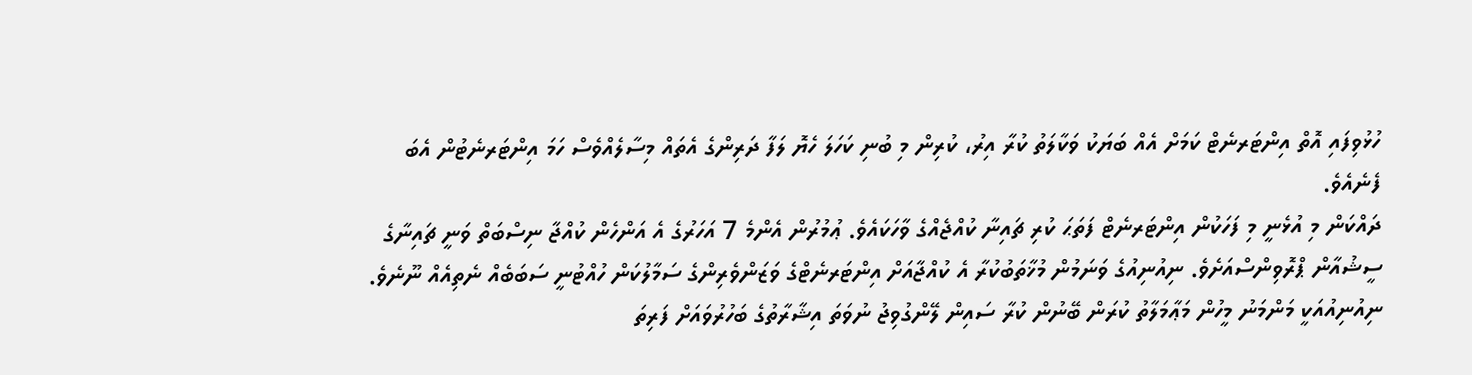ހުޅުވިފައި އޮތް އިންޓަރނެޓް ކަމަށް އެއް ބަޔަކު ވަކާލަތު ކުރާ އިރު، ކުރިން މި ބުނި ކަހަލަ ހެޔޮ ލަފާ ދަރިންގެ އެތައް މިސާލެއްވެސް ހަމަ އިންޓަރނެޓުން އެބަ ފެނެއެވެ.
ދައްކަން މި އުޅެނީ މި ފަހަކުން އިންޓަރނެޓް ފަތަޙަ ކުރި ޗައިނާ ކުއްޖެއްގެ ވާހަކައެވެ. ޢުމުރުން އެންމެ 7 އަހަރުގެ އެ އަންހެން ކުއްޖާ ނިސްބަތް ވަނީ ޗައިނާގެ ސީޝުއާން ޕްރޮވިންސްއަށެވެ. ނިއުނިއުގެ ވަނަމުން މުޚާތަބުކުރާ އެ ކުއްޖާއަށް އިންޓަރނެޓްގެ ވަޒަންވެރިންގެ ސަމާލުކަން ހުއްޓުނީ ސަބަބެއް ނެތިއެއް ނޫނެވެ. ނިއުނިއުއަކީ މަންމަނު މީހުން މަޢާމަލާތު ކުރަން ބޭނުން ކުރާ ސައިން ލޭންގުވިޖު ނުވަތަ އިޝާރާތުގެ ބަހުރުވައަށް ފަރިތަ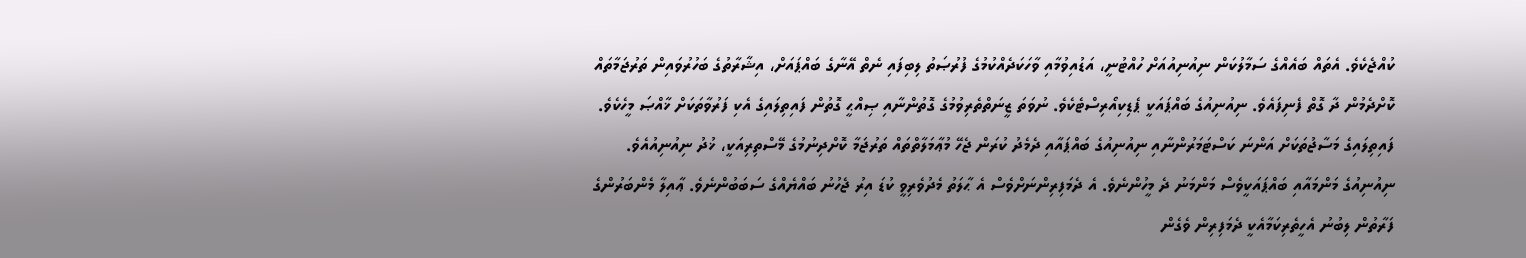ކުއްޖެކެވެ. އެތައް ބައެއްގެ ސަމާލުކަން ނިއުނިއުއަށް ހުއްޓުނީ، އަޑުއިވުމާއި ވާހަކަދެއްކުމުގެ ފުރުޞަތު ލިބިފައި ނެތް އޭނާގެ ބައްޕައަށް، އިޝާރާތުގެ ބަހުރުވައިން ތަރުޖަމާތައް ކޮށްދެމުން ދާ ގޮތް ފެނިފައެވެ. ނިއުނިއުގެ ބައްޕައަކީ ޕެޑިކިއޯރިސްޓެކެވެ. ނުވަތަ ޒީނަތްތެރިވުމުގެ ގޮތުންނާއި ޞިއްޙީ ގޮތުން ފައިތިލައިގެ އެކި ފަރުވާތަކަށް ޚާއްޞަ މީހެކެވެ.
ފައިތިލައިގެ މަސާޖުތަކަށް އަންނަ ކަސްޓަމަރުންނާއި ނިއުނިއުގެ ބައްޕައާއި ދެމެދު ކުރަން ޖެހޭ މުޢާމަލާތްތައް ތަރުޖަމާ ކޮށްދިނުމުގެ މޭސްތިރިއަކީ، ޚުދު ނިއުނިއުއެވެ.
ނިއުނިއުގެ މަންމައާއި ބައްޕައަކީވެސް މަންމަނު ދެ މީހުންނެވެ. އެ ދެމަފިރިންނަށްވެސް އެ ޙާލަތު މެދުވެރިވީ ކުޑަ އިރު ޖެހުނު ބައްޔެއްގެ ސަބަބުންނެވެ. ޢާއިލާ މެންބަރުންގެ ފަރާތުން ލިބުނު އެހީތެރިކަމާއެކީ ދެމަފިރިން ވެގެން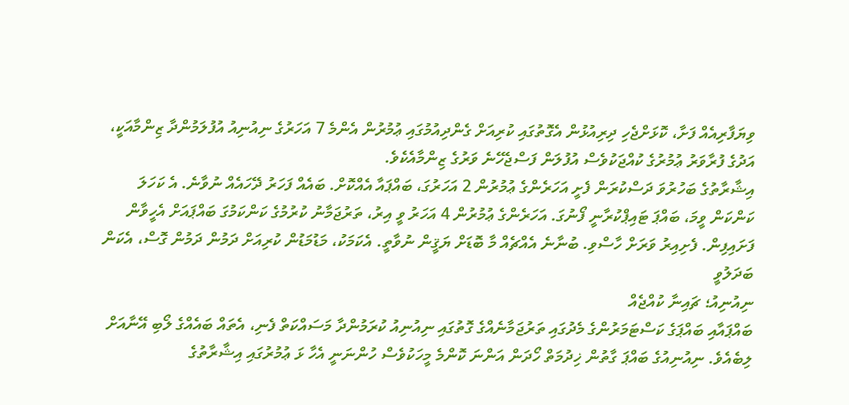ވިޔަފާރިއެއް ފަށާ، ކޮޅަށްޖެހި ދިރިއުޅުން އެގޮތުގައި ކުރިއަށް ގެންދިއުމުގައި ޢުމުރުން އެންމެ 7 އަހަރުގެ ނިއުނިއު އުފުލަމުންދާ ޒިންމާއަކީ، އަދުގެ ފުރާވަރު ޢުމުރުގެ ކުއްޖަކުވެސް އުފުލަން ފަސްޖެހޭނެ ވަރުގެ ޒިންމާއެކެވެ.
އިޝާރާތުގެ ބަހުރުވަ ދަސްކުރަން ފެށީ އަހަރެންގެ ޢުމުރުން 2 އަހަރުގަ، ބައްޕައާ އެއްކޮށް. ބައެއް ފަހަރު ދޭހައެއް ނުވާނެ. އެ ކަހަލަ ކަންކަން ވީމަ، ބައްޕަ ޓައިޕްކުރާނީ ފޯނުގަ. އަހަރެންގެ ޢުމުރުން 4 އަހަރު ވީ އިރު، ތަރުޖަމާނު ކުރުމުގެ ކަންކަމުގަ ބައްޕައަށް އެހީވާން ފަށައިފިން. ފެށިއިރު ވަރަށް ހާސްވި. ބުނާނެ އެއްޗެއް މާ ބޮޑަށް ޔަޤީން ނުވާތީ. އެކަމަކު، މަޑުމަޑުން ކުރިއަށް ދަމުން ދަމުން ގޮސް، އެކަން ބަދަލުވީ
ނިއުނިއު؛ ޗައިނާ ކުއްޖެއް
ބައްޕައާއި ބައްޕަގެ ކަސްޓަމަރުންގެ މެދުގައި ތަރުޖަމާނެއްގެ ގޮތުގައި ނިއުނިއު ކުރަމުންދާ މަސައްކަތް ފެނި، އެތައް ބައެއްގެ ލޯބި އޭނާއަށް ލިބެއެވެ. ނިއުނިއުގެ ބައްޕަ ގާތުން ޚިދުމަތް ހޯދަން އަންނަ ކޮންމެ މީހަކުވެސް ހުންނަނީ އެހާ ޅަ ޢުމުރުގައި އިޝާރާތުގެ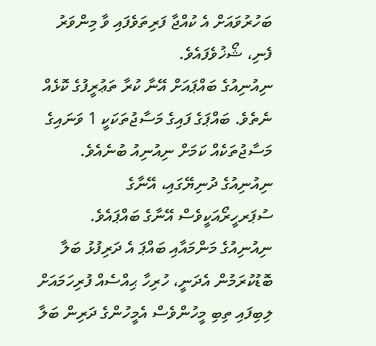ބަހުރުވައަށް އެ ކުއްޖާ ފަރިތަވެފައި ވާ މިންވަރު ފެނި، ޝޯޚުވެފައެވެ.
ނިއުނިއުގެ ބައްޕައަށް އޭނާ ކުރާ ތަޢުރީފުގެ ކޮޅެއް ނެތެވެ. ބައްޕަގެ ފައިގެ މަސާޖުތަކަކީ 1 ވަނައިގެ މަސާޖުތަކެއް ކަމަށް ނިއުނިއު ބުނެއެވެ. ނިއުނިއުގެ ދުނިޔޭގައި، އޭނާގެ ސުޕަރހީރޯއަކީވެސް އޭނާގެ ބައްޕައެވެ.
ނިއުނިއުގެ މަންމައާއި ބައްޕަ އެ ދަރިފުޅު ބަލާ ބޮޑުކުރަމުން އެދަނީ، ހުރިހާ ޙިއްސެއް ފުރިހަމައަށް ލިބިފައި ތިބި މީހުންވެސް އެމީހުންގެ ދަރިން ބަލާ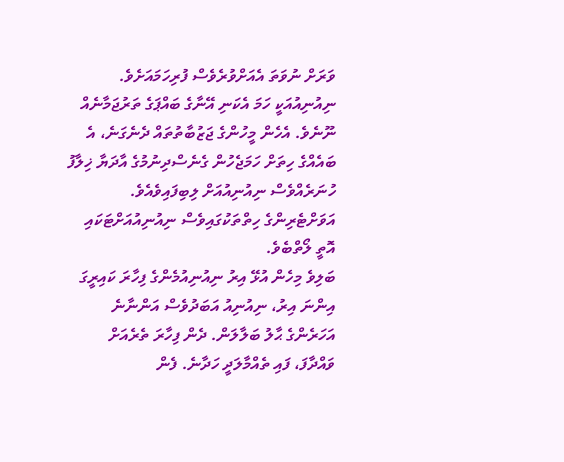ވަރަށް ނުވަތަ އެއަށްވުރެވެސް ފުރިހަމައަށެވެ.
ނިއުނިއުއަކީ ހަމަ އެކަނި އޭނާގެ ބައްޕަގެ ތަރުޖަމާނެއް ނޫނެވެ. އެހެން މީހުންގެ ޖަޒުބާތުތައް ދެނެގަނެ، އެ ބައެއްގެ ހިތަށް ހަމަޖެހުން ގެނެސްދިނުމުގެ އާދަޔާ ޚިލާފު ހުނަރެއްވެސް ނިއުނިއުއަށް ލިބިފައިވެއެވެ. އަވަށްޓެރިންގެ ހިތްތަކުގައިވެސް ނިއުނިއުއަށްޓަކައި އޮތީ ލޯތްބެވެ.
ބަލިވެ މިހެން އުޅޭ އިރު ނިއުނިއުމެންގެ ފިހާރަ ކައިރީގަ އިންނަ އިރު، ނިއުނިއު އަބަދުވެސް އަންނާނެ އަހަރެންގެ ޙާލު ބަލާލަން. ދެން ފިހާރަ ތެރެއަށް ވައްދާފަ، ފައި ތެއްމާލަދީ ހަދާނެ. ފެން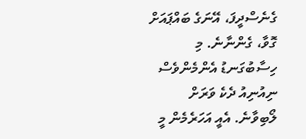ގެނެސްދީފަ، އޭނަގެ ބައްޕައަށް ގޮވާ، ގެންނާނެ. މި ހިސާބުގަނޑު އެންމެންވެސް ނިއުނިއު ދެކެ ވަރަށް ލޯބިވާނެ. އެއީ އަހަރެމެން މީ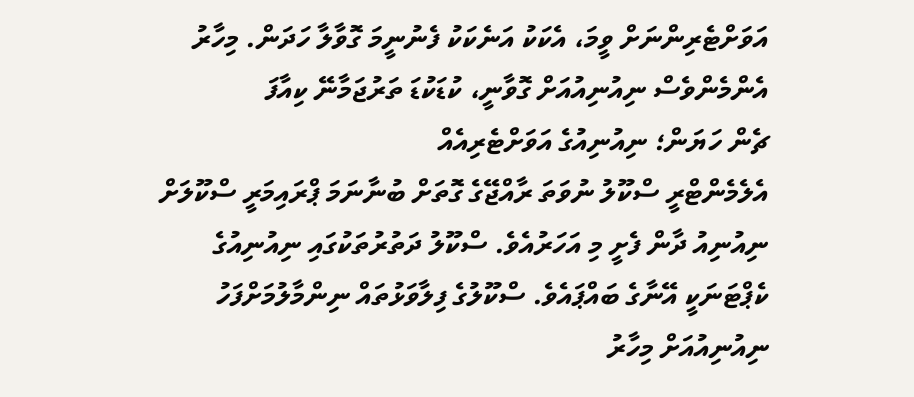އަވަށްޓެރިންނަށް ވީމަ، އެކަކު އަނެކަކު ފެނުނީމަ ގޮވާލާ ހަދަން. މިހާރު އެންމެންވެސް ނިއުނިއުއަށް ގޮވާނީ، ކުޑަކުޑަ ތަރުޖަމާނޭ ކިއާފަ
ޗެން ހަޔަން؛ ނިއުނިއުގެ އަވަށްޓެރިއެއް
އެލެމެންޓްރީ ސްކޫލު ނުވަތަ ރާއްޖޭގެ ގޮތަށް ބުނާނަމަ ޕްރައިމަރީ ސްކޫލަށް ނިއުނިއު ދާން ފެށީ މި އަހަރުއެވެ. ސްކޫލު ދަތުރުތަކުގައި ނިއުނިއުގެ ކެޕްޓަނަކީ އޭނާގެ ބައްޕައެވެ. ސްކޫލުގެ ފިލާވަޅުތައް ނިންމާލުމަށްފަހު ނިއުނިއުއަށް މިހާރު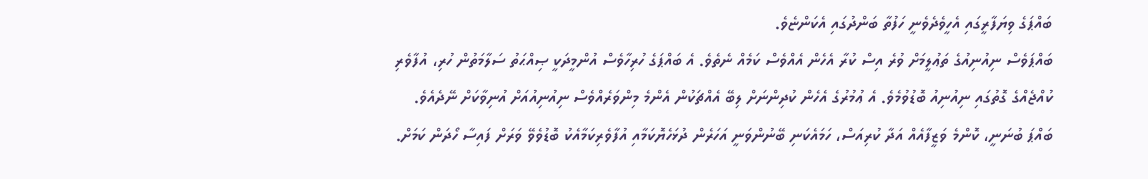ބައްޕަގެ ވިޔަފާރީގައި އެހީވެދެވެނީ ހަފުތާ ބަންދުގައި އެކަންޏެވެ.
ބައްޕަވެސް ނިއުނިއުގެ ތަޢުލީމަށް ވުރެ އިސް ކުރާ އެހެން އެއްވެސް ކަމެއް ނެތެވެ. އެ ބައްޕަގެ ހުރިހާވެސް އުންމީދަކީ ޞިއްޙަތު ސަލާމަތުން ހުރި، އުފާވެރި ކުއްޖެއްގެ ގޮތުގައި ނިއުނިއު ބޮޑުވުމެވެ. އެ ޢުމުރުގެ އެހެން ކުދިންނަށް ލިބޭ އެއްޗަކުން އެންމެ މިންވަރެއްވެސް ނިއުނިއުއަށް އުނިވާކަށް ނޭދެއެވެ.
ބައްޕަ ބުނަނީ، ކޮންމެ ވަޒީފާއެއް އަދާ ކުރިއަސް، ހަމައެކަނި ބޭނުންވަނީ އަހަރެން ދުޅަހެޔޮކަމާއި އުފާވެރިކަމާއެކު ބޮޑުވެވޭ ވަރަށް ފައިސާ ހޯދަން ކަމަށް.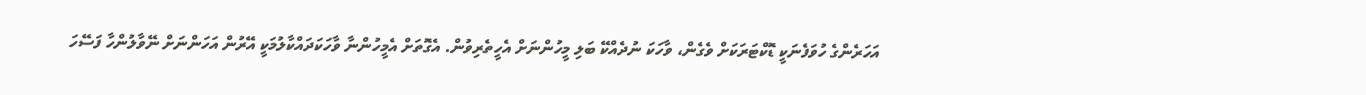އަހަރެންގެ ހުވަފެނަކީ ޑޮކްޓަރަކަށް ވެގެން، ވާހަކަ ނުދެއްކޭ ބަލި މީހުންނަށް އެހީތެރިވުން. އެގޮތަށް އެމީހުންނާ ވާހަކަދައްކާލުމަކީ އޭރުން އަހަންނަށް ނޭވާލުންހާ ފަސޭހަ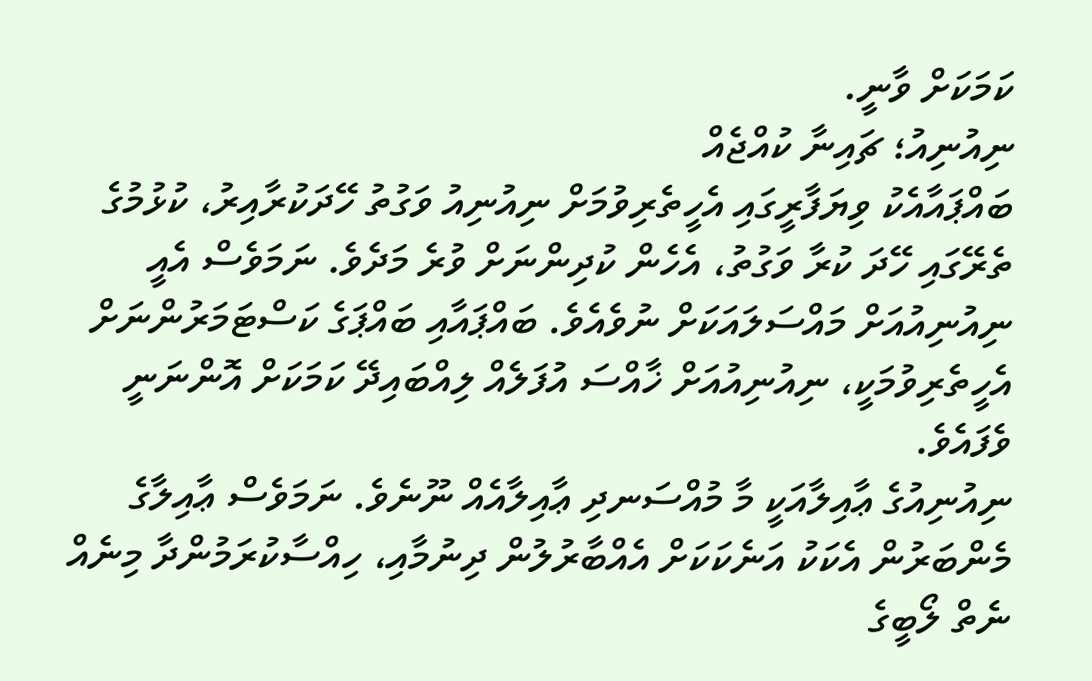ކަމަކަށް ވާނީ.
ނިއުނިއު؛ ޗައިނާ ކުއްޖެއް
ބައްޕައާއެކު ވިޔަފާރީގައި އެހީތެރިވުމަށް ނިއުނިއު ވަގުތު ހޭދަކުރާއިރު، ކުޅުމުގެ ތެރޭގައި ހޭދަ ކުރާ ވަގުތު، އެހެން ކުދިންނަށް ވުރެ މަދެވެ. ނަމަވެސް އެއީ ނިއުނިއުއަށް މައްސަލައަކަށް ނުވެއެވެ. ބައްޕައާއި ބައްޕަގެ ކަސްޓަމަރުންނަށް އެހީތެރިވުމަކީ، ނިއުނިއުއަށް ޚާއްސަ އުފަލެއް ލިއްބައިދޭ ކަމަކަށް އޮންނަނީ ވެފައެވެ.
ނިއުނިއުގެ ޢާއިލާއަކީ މާ މުއްސަނދި ޢާއިލާއެއް ނޫނެވެ. ނަމަވެސް ޢާއިލާގެ މެންބަރުން އެކަކު އަނެކަކަށް އެއްބާރުލުން ދިނުމާއި، ހިއްސާކުރަމުންދާ މިނެއް ނެތް ލޯބީގެ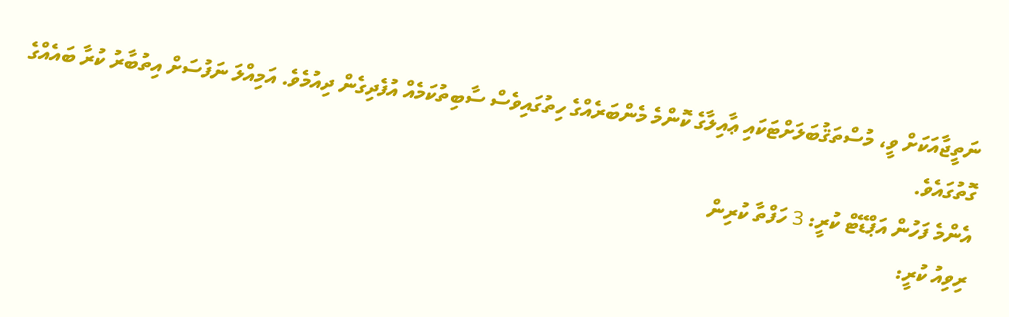ނަތީޖާއަކަށް ވީ، މުސްތަޤުބަލަށްޓަކައި ޢާއިލާގެ ކޮންމެ މެންބަރެއްގެ ހިތުގައިވެސް ސާބިތުކަމެއް އުފެދިގެން ދިއުމެވެ. އަމިއްލަ ނަފުސަށް އިތުބާރު ކުރާ ބައެއްގެ ގޮތުގައެވެ.
އެންމެ ފަހުން އަޕްޑޭޓް ކުރީ: 3 ހަފްތާ ކުރިން
ރިވިއު ކުރީ: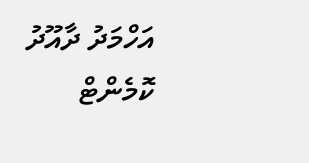އަހްމަދު ދާއޫދު
ކޮމެންޓް